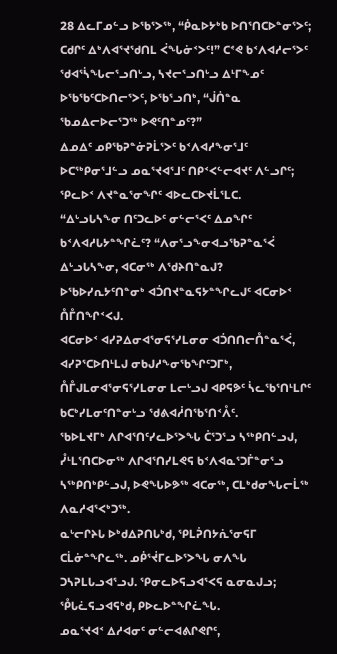28 ᐃᓚᒥᓄᓪᓗ ᐅᖃᕐᐳᖅ, “ᑮᓇᐅᔭᒃᑲ ᐅᑎᕐᑎᑕᐅᓐᓂᕐᐳᑦ; ᑕᑯᒋᑦ ᐃᒃᐱᐊᕐᔪᖁᑎᒪ ᐹᖓᓃᑉᐳᑦ!” ᑕᕝᕙ ᑲᑉᐱᐊᓱᓕᕐᐳᑦ ᖁᐊᕐᓵᖓᓕᕐᓗᑎᒡᓗ, ᓴᔪᓕᕐᓗᑎᒡᓗ ᐃᒻᒥᖕᓄᑦ ᐅᖃᖃᑦᑕᐅᑎᓕᕐᐳᑦ, ᐅᖃᕐᓗᑎᒃ, “ᒎᑏᓐᓇ ᖃᓄᐃᓕᐅᓕᕐᑐᖅ ᐅᕙᑦᑎᓐᓄᑦ?”
ᐃᓄᐃᑦ ᓄᑭᖃᕈᓐᓃᕈᒫᕐᐳᑦ ᑲᑉᐱᐊᓱᖕᓂᕐᒧᑦ ᐅᑕᖅᑭᓂᕐᒧᓪᓗ ᓄᓇᕐᔪᐊᕐᒧᑦ ᑎᑭᑉᐸᓪᓕᐊᔪᑦ ᐱᓪᓗᒋᑦ; ᕿᓚᐅᑉ ᐱᔪᓐᓇᕐᓂᖏᑦ ᐊᐅᓚᑕᐅᔪᒫᕐᒪᑕ.
“ᐃᒡᓗᒐᓴᖕᓂ ᑎᑦᑐᓚᐅᑦ ᓂᓪᓕᕐᐸᑦ ᐃᓄᖏᑦ ᑲᑉᐱᐊᓱᒐᔭᓐᖏᓛᑦ? “ᐱᓂᕐᓗᖕᓂᐊᓗᖃᕈᓐᓇᕐᐹ ᐃᒡᓗᒐᓴᖕᓂ, ᐊᑕᓂᖅ ᐱᖁᔨᑎᓐᓇᒍ?
ᐅᖃᐅᓯᕆᔭᑦᑎᓐᓂᒃ ᐊᑑᑎᔪᓐᓇᕋᔭᓐᖏᓚᒍᑦ ᐊᑕᓂᐅᑉ ᑍᒤᑎᖏᑉᐸᒍ.
ᐊᑕᓂᐅᑉ ᐊᓯᕈᐃᓂᐊᕐᓂᕋᕐᓯᒪᓂᓂ ᐊᑑᑎᑎᓕᑍᓐᓇᕐᐹ, ᐊᓯᕈᕐᑕᐅᑎᒻᒪᒍ ᓂᑲᒍᓱᖕᓂᖃᖏᑦᑐᒥᒃ, ᑍᒤᒍᒪᓂᐊᕐᓂᕋᕐᓯᒪᓂᓂ ᒪᓕᒡᓗᒍ ᐊᑭᕋᕗᑦ ᓵᓚᖃᕐᑎᒻᒪᒋᑦ ᑲᑕᒃᓯᒪᓂᑦᑎᓐᓂᒡᓗ ᖁᕕᐊᓲᑎᖃᕐᑎᑉᐰᑦ.
ᖃᐅᒪᔪᒥᒃ ᐱᒋᐊᕐᑎᑦᓯᓚᐅᕐᐳᖓ ᑖᕐᑐᕐᓗ ᓴᖅᑭᑎᓪᓗᒍ, ᓮᒻᒪᕐᑎᑕᐅᓂᖅ ᐱᒋᐊᕐᑎᓯᒪᕙᕋ ᑲᑉᐱᐊᓇᕐᑐᒦᓐᓂᕐᓗ ᓴᖅᑭᑎᒃᑭᓪᓗᒍ, ᐅᕙᖓᐅᕗᖅ ᐊᑕᓂᖅ, ᑕᒪᒃᑯᓂᖓᓕᒫᖅ ᐱᓇᓱᐊᕐᐸᒃᑐᖅ.
ᓇᒡᓕᒋᔨᒐ ᐅᒃᑯᐃᕈᑎᒐᒃᑯ, ᕿᒪᕉᑎᔭᕇᕐᓂᕋᒥ ᑕᒫᓃᓐᖏᓚᖅ. ᓄᑮᕐᔫᒥᓚᐅᕐᐳᖓ ᓂᐱᖓ ᑐᓴᕈᒪᒐᓗᐊᕐᓗᒍ. ᕿᓂᓚᐅᕋᓗᐊᕐᐸᕋ ᓇᓂᓇᒍᓗ; ᕾᒐᓛᕋᓗᐊᕋᒃᑯ, ᑭᐅᓚᐅᓐᖏᓛᖓ.
ᓄᓇᕐᔪᐊᑉ ᐃᓱᐊᓂᑦ ᓂᓪᓕᐊᕕᒋᕙᒋᑦ,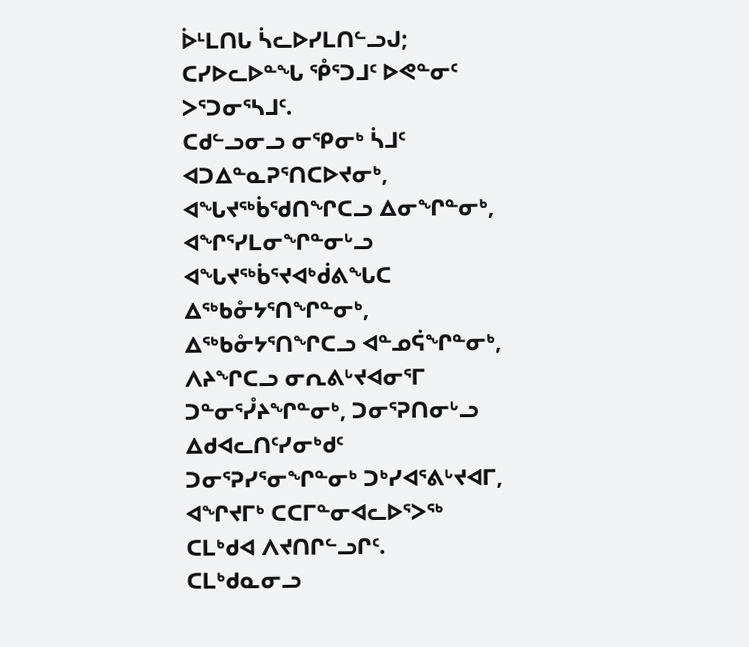ᐆᒻᒪᑎᒐ ᓵᓚᐅᓯᒪᑎᓪᓗᒍ; ᑕᓯᐅᓚᐅᓐᖓ ᕾᕐᑐᒧᑦ ᐅᕙᓐᓂᑦ ᐳᕐᑐᓂᕐᓴᒧᑦ.
ᑕᑯᓪᓗᓂᓗ ᓂᕿᓂᒃ ᓵᒧᑦ ᐊᑐᐃᓐᓇᕈᕐᑎᑕᐅᔪᓂᒃ, ᐊᖓᔪᖅᑳᖁᑎᖏᑕᓗ ᐃᓂᖏᓐᓂᒃ, ᐊᖏᕐᓯᒪᓂᖏᓐᓂᒡᓗ ᐊᖓᔪᖅᑳᕐᔪᐊᒃᑰᕕᖓᑕ ᐃᖅᑲᓁᔭᕐᑎᖏᓐᓂᒃ, ᐃᖅᑲᓁᔭᕐᑎᖏᑕᓗ ᐊᓐᓄᕌᖏᓐᓂᒃ, ᐱᔨᖏᑕᓗ ᓂᕆᕕᒡᔪᐊᓂᕐᒥ ᑐᓐᓂᕐᓮᔨᖏᓐᓂᒃ, ᑐᓂᕐᕈᑎᓂᒡᓗ ᐃᑯᐊᓚᑎᑦᓯᓂᒃᑯᑦ ᑐᓂᕐᕈᓯᕐᓂᖏᓐᓂᒃ ᑐᒃᓯᐊᕐᕕᒡᔪᐊᒥ, ᐊᖏᔪᒥᒃ ᑕᑕᒥᓐᓂᐊᓚᐅᕐᐳᖅ ᑕᒪᒃᑯᐊ ᐱᔪᑎᒋᓪᓗᒋᑦ.
ᑕᒪᒃᑯᓇᓂᓗ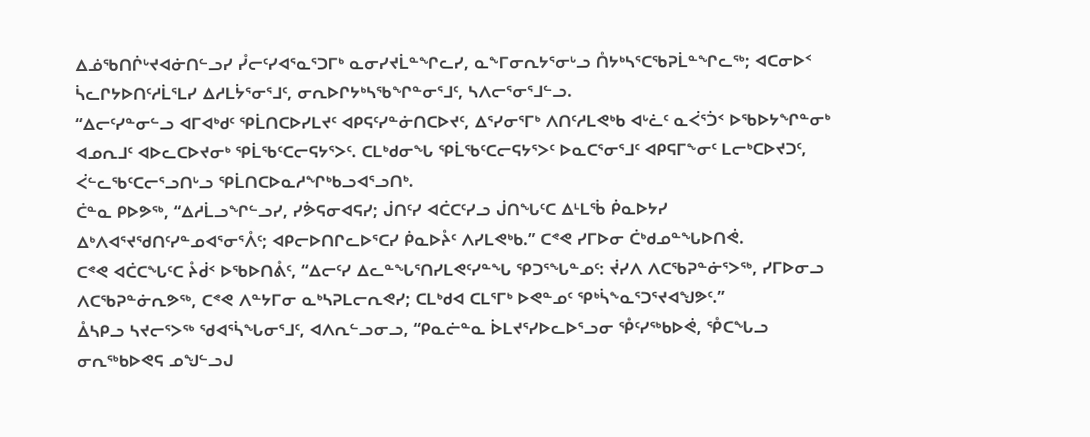ᐃᓅᖃᑎᒌᒡᔪᐊᓃᑎᓪᓗᓯ ᓮᓕᑦᓯᐊᕐᓇᕐᑐᒥᒃ ᓇᓂᓯᔪᒫᓐᖏᓚᓯ, ᓇᖕᒥᓂᕆᔭᕐᓂᒡᓗ ᑍᔭᒃᓴᕐᑕᖃᕈᒫᓐᖏᓚᖅ; ᐊᑕᓂᐅᑉ ᓵᓚᒋᔭᐅᑎᑦᓱᒫᕐᒪᓯ ᐃᓱᒪᔮᕐᓂᕐᒧᑦ, ᓂᕆᐅᒋᔭᒃᓴᖃᖏᓐᓂᕐᒧᑦ, ᓴᐱᓕᕐᓂᕐᒧᓪᓗ.
“ᐃᓕᑦᓯᓐᓂᓪᓗ ᐊᒥᐊᒃᑯᑦ ᕿᒫᑎᑕᐅᓯᒪᔪᑦ ᐊᑭᕋᑦᓯᓐᓃᑎᑕᐅᔪᑦ, ᐃᕐᓯᓂᕐᒥᒃ ᐱᑎᑦᓱᒪᕙᒃᑲ ᐊᒡᓛᑦ ᓇᐹᕐᑑᑉ ᐅᖃᐅᔭᖏᓐᓂᒃ ᐊᓄᕆᒧᑦ ᐊᐅᓚᑕᐅᔪᓂᒃ ᕿᒫᖃᑦᑕᓕᕋᔭᕐᐳᑦ. ᑕᒪᒃᑯᓂᖓ ᕿᒫᖃᑦᑕᓕᕋᔭᕐᐳᑦ ᐅᓇᑕᕐᓂᕐᒧᑦ ᐊᑭᕋᒥᖕᓂᑦ ᒪᓕᒃᑕᐅᔪᑐᑦ, ᐹᓪᓚᖃᑦᑕᓕᕐᓗᑎᒡᓗ ᕿᒫᑎᑕᐅᓇᓱᖏᒃᑲᓗᐊᕐᓗᑎᒃ.
ᑖᓐᓇ ᑭᐅᕗᖅ, “ᐃᓱᒫᓗᖏᓪᓗᓯ, ᓯᕘᕋᓂᐊᕋᓯ; ᒎᑎᑦᓯ ᐊᑖᑕᑦᓯᓗ ᒎᑎᖓᑦᑕ ᐃᒻᒪᖄ ᑮᓇᐅᔭᓯ ᐃᒃᐱᐊᕐᔪᖁᑎᑦᓯᓐᓄᐊᕐᓂᕐᐰᑦ; ᐊᑭᓕᐅᑎᒋᓚᐅᕐᑕᓯ ᑮᓇᐅᔧᑦ ᐱᓯᒪᕙᒃᑲ.” ᑕᕝᕙ ᓯᒥᐅᓂ ᑖᒃᑯᓄᓐᖓᐅᑎᕚ.
ᑕᕝᕙ ᐊᑖᑕᖓᑦᑕ ᔧᑰᑉ ᐅᖃᐅᑎᕔᑦ, “ᐃᓕᑦᓯ ᐃᓚᓐᖓᕐᑎᓯᒪᕙᑦᓯᓐᖓ ᕿᑐᕐᖓᓐᓄᑦ: ᔫᓯᐱ ᐱᑕᖃᕈᓐᓃᕐᐳᖅ, ᓯᒥᐅᓂᓗ ᐱᑕᖃᕈᓐᓃᕆᕗᖅ, ᑕᕝᕙ ᐱᓐᔭᒥᓂ ᓇᒃᓴᕈᒪᓕᕆᕙᓯ; ᑕᒪᒃᑯᐊ ᑕᒪᕐᒥᒃ ᐅᕙᓐᓄᑦ ᕿᒃᓵᖕᓇᕐᑐᕐᔪᐊᖑᕗᑦ.”
ᐂᓴᑭᓗ ᓴᔪᓕᕐᐳᖅ ᖁᐊᕐᓵᖓᓂᕐᒧᑦ, ᐊᐱᕆᓪᓗᓂᓗ, “ᑭᓇᓖᓐᓇ ᐆᒪᔪᕐᓯᐅᓚᐅᕐᓗᓂ ᕾᑦᓯᖅᑲᐅᕚ, ᕾᑕᖓᓗ ᓂᕆᖅᑲᐅᕙᕋ ᓄᖑᓪᓗᒍ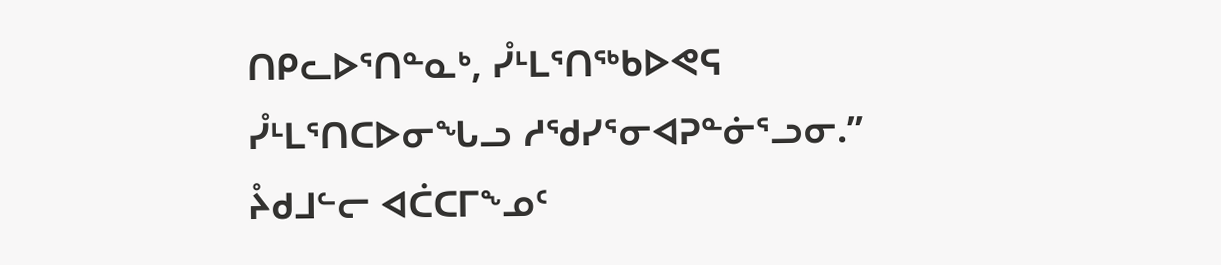ᑎᑭᓚᐅᕐᑎᓐᓇᒃ, ᓮᒻᒪᕐᑎᖅᑲᐅᕙᕋ ᓮᒻᒪᕐᑎᑕᐅᓂᖓᓗ ᓱᖁᓯᕐᓂᐊᕈᓐᓃᕐᓗᓂ.”
ᔧᑯᒧᓪᓕ ᐊᑖᑕᒥᖕᓄᑦ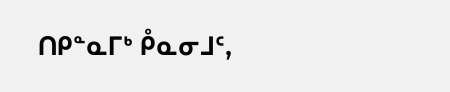ᑎᑭᓐᓇᒥᒃ ᑬᓇᓂᒧᑦ,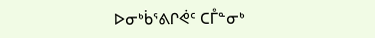ᐅᓂᒃᑳᕐᕕᒋᕚᑦ ᑕᒤᓐᓂᒃ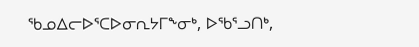ᖃᓄᐃᓕᐅᕐᑕᐅᓂᕆᔭᒥᖕᓂᒃ, ᐅᖃᕐᓗᑎᒃ,